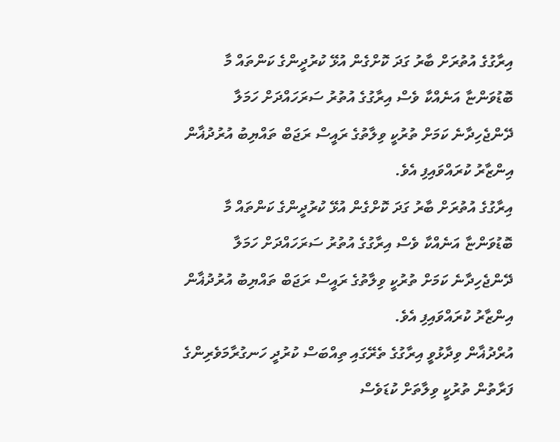އިރާގުގެ އުތުރަށް ބާރު ގަދަ ކޮށްގެން އުޅޭ ކުރުދީންގެ ކަންތައް މާ ބޮޑުވަންޏާ އަނެއްކާ ވެސް އިރާގުގެ އުތުރު ސަރަހައްދަށް ހަމަލާ ދޭންޖެހިދާނެ ކަމަށް ތުރުކީ ވިލާތުގެ ރައީސް ރަޖަބް ތައްޔިބު އުރުދުޣާން އިންޒާރު ކުރައްވައިފި އެވެ.
އިރާގުގެ އުތުރަށް ބާރު ގަދަ ކޮށްގެން އުޅޭ ކުރުދީންގެ ކަންތައް މާ ބޮޑުވަންޏާ އަނެއްކާ ވެސް އިރާގުގެ އުތުރު ސަރަހައްދަށް ހަމަލާ ދޭންޖެހިދާނެ ކަމަށް ތުރުކީ ވިލާތުގެ ރައީސް ރަޖަބް ތައްޔިބު އުރުދުޣާން އިންޒާރު ކުރައްވައިފި އެވެ.
އުރްދުޣާން ވިދާޅުވީ އިރާގުގެ ތެރޭގައި ތިއްބަސް ކުރުދީ ހަނގުރާމަވެރިންގެ ފަރާތުން ތުރުކީ ވިލާތަށް ކުޑަވެސް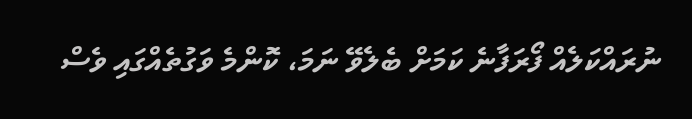ނުރައްކަލެއް ފޯރަފާނެ ކަމަށް ބެލެވޭ ނަމަ، ކޮންމެ ވަގުތެއްގައި ވެސް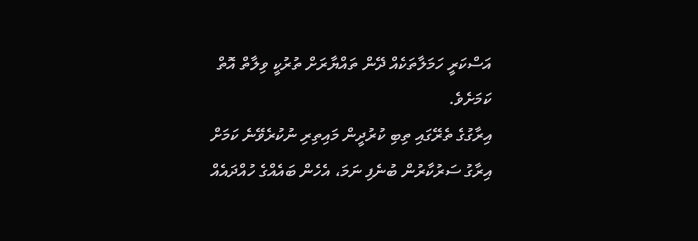އަސްކަރީ ހަމަލާތަކެއް ދޭން ތައްޔާރަށް ތުރުކީ ވިލާތް އޮތް ކަމަށެވެ.
އިރާގުގެ ތެރޭގައި ތިބި ކުރުދީން މައިތިރި ނުކުރެވޭނެ ކަމަށް އިރާގު ސަރުކާރުން ބުނެފި ނަމަ، އެހެން ބައެއްގެ ހުއްދައެއް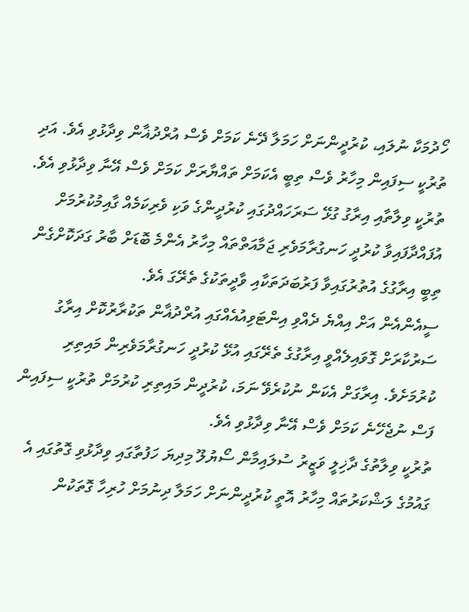ހޯދުމަކާ ނުލައި، ކުރުދީންނަށް ހަމަލާ ދޭނެ ކަމަށް ވެސް އުރްދުޣާން ވިދާޅުވި އެވެ. އަދި ތުރުކީ ސިފައިން މިހާރު ވެސް ތިބީ އެކަމަށް ތައްޔާރަށް ކަމަށް ވެސް އޭނާ ވިދާޅުވި އެވެ.
ތުރުކީ ވިލާތާއި އިރާގު ގުޅޭ ސަރަހައްދުގައި ކުރުދީންގެ ވަކި ވެރިކަމެއް ގާއިމުކުރުމަށް އުފައްދާފައިވާ ކުރުދީ ހަނގުރާމަވެރި ޖަމާއަތްތައް މިހާރު އެންމެ ބޮޑަށް ބާރު ގަދަކޮށްގެން ތިބީ އިރާގުގެ އުތުރުގައިވާ ފަރުބަދަތަކާއި ވާދީތަކުގެ ތެރޭގަ އެވެ.
ސީއެންއެން އަށް އިއްޔެ ދެއްވި އިންޓަވިއުއެއްގައި އުރްދުޣާން ތަކުރާރުކޮށް އިރާގު ސަރުކާރަށް ގޮވައިލެއްވީ އިރާގުގެ ތެރޭގައި އުޅޭ ކުރުދީ ހަނގުރާމަވެރިން މައިތިރި ކުރުމަށެވެ. އިރާގަށް އެކަން ނުކުރެވޭ ނަމަ، ކުރުދީން މައިތިރި ކުރުމަށް ތުރުކީ ސިފައިން ފަސް ނުޖެހޭނެ ކަމަށް ވެސް އޭނާ ވިދާޅުވި އެވެ.
ތުރުކީ ވިލާތުގެ ދާޚިލީ ވަޒީރު ސުލައިމާން ސޯޔުލޫ މިދިޔަ ހަފުތާގައި ވިދާޅުވި ގޮތުގައި އެ ގައުމުގެ ލަޝްކަރުތައް މިހާރު އޮތީ ކުރުދީންނަށް ހަމަލާ ދިނުމަށް ހުރިހާ ގޮތަކުން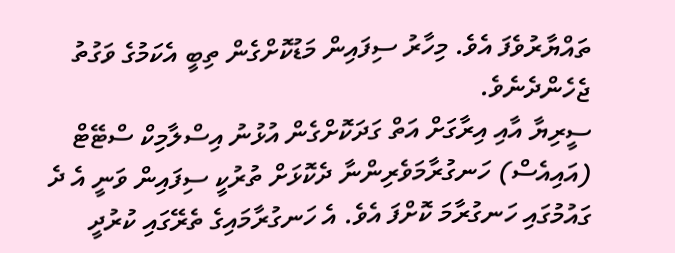ތައްޔާރުވެފަ އެވެ. މިހާރު ސިފައިން މަޑުކޮށްގެން ތިބީ އެކަމުގެ ވަގުތު ޖެހެންދެނެވެ.
ސީރިޔާ އާއި އިރާގަށް އަތް ގަދަކޮށްގެން އުޅުނު އިސްލާމިކް ސްޓޭޓް (އައިއެސް) ހަނގުރާމަވެރިންނާ ދެކޮޅަށް ތުރުކީ ސިފައިން ވަނީ އެ ދެ ގައުމުގައި ހަނގުރާމަ ކޮށްފަ އެވެ. އެ ހަނގުރާމައިގެ ތެރޭގައި ކުރުދީ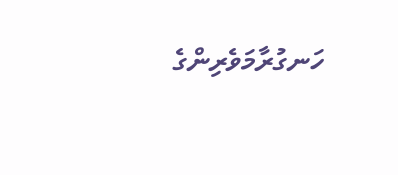ހަނގުރާމަވެރިންގެ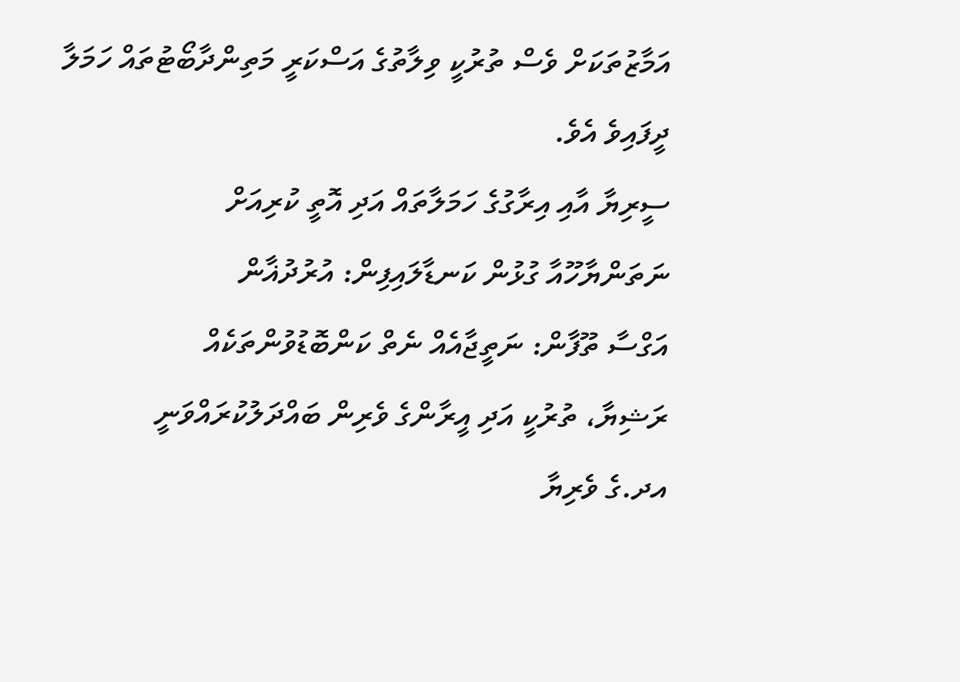އަމާޒުތަކަށް ވެސް ތުރުކީ ވިލާތުގެ އަސްކަރީ މަތިންދާބޯޓުތައް ހަމަލާ ދީފައިވެ އެވެ.
ސީރިޔާ އާއި އިރާގުގެ ހަމަލާތައް އަދި އޮތީ ކުރިއަށް
ނަތަންޔާހޫއާ ގުޅުން ކަނޑާލައިފިން: އުރުދުޣާން
އަގްސާ ތޫފާން: ނަތީޖާއެއް ނެތް ކަންބޮޑުވުންތަކެއް
ރަޝިޔާ، ތުރުކީ އަދި އީރާންގެ ވެރިން ބައްދަލުކުރައްވަނީ
އދ.ގެ ވެރިޔާ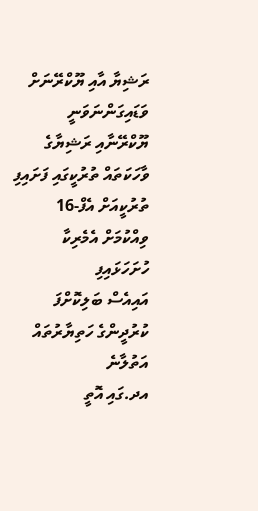ރަޝިޔާ އާއި ޔޫކްރޭނަށް ވަޑައިގަންނަވަނީ
ޔޫކްރޭނާއި ރަޝިޔާގެ ވާހަކަތައް ތުރުކީގައި ފަށައިފި
ތުރުކީއަށް އެފް-16 ވިއްކުމަށް އެމެރިކާ ހުށަހަޅައިފި
އައިއެސް ބަލިކޮށްފަ ކުރުދީންގެ ހަތިޔާރުތައް އަތުލާނެ
އދ.ގައި އޮތީ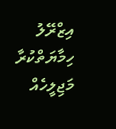އިޒްރޭލު ހިމާޔަތްކުރާ މަޖިލީހެއް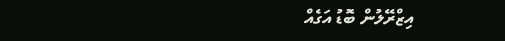އިޒްރޭލުން ބޮޑު އަގެއް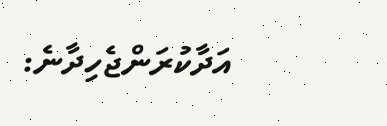އަދާކުރަންޖެހިދާނެ: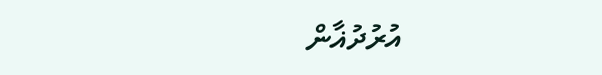އުރުދުޣާން